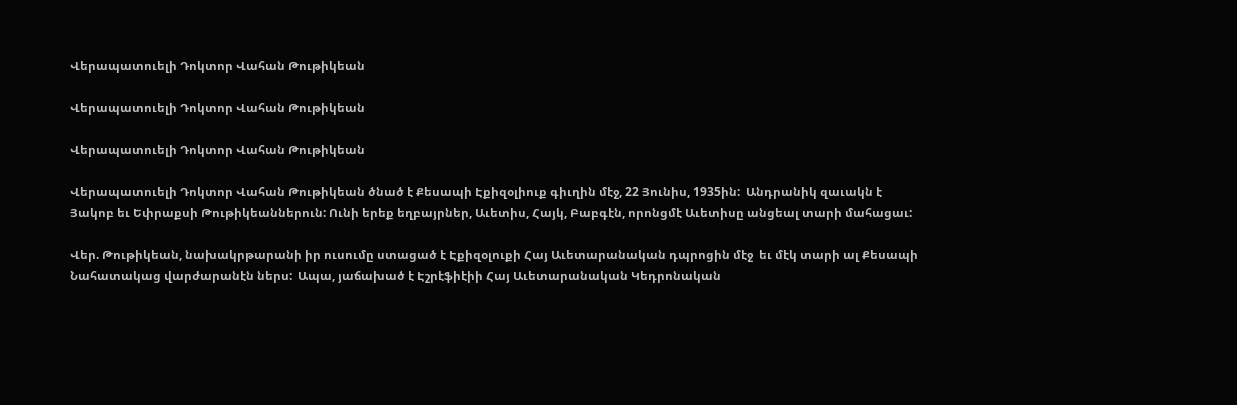Վերապատուելի Դոկտոր Վահան Թութիկեան

Վերապատուելի Դոկտոր Վահան Թութիկեան

Վերապատուելի Դոկտոր Վահան Թութիկեան

Վերապատուելի Դոկտոր Վահան Թութիկեան ծնած է Քեսապի Էքիզօլիուք գիւղին մէջ, 22 Յունիս, 1935ին:  Անդրանիկ զաւակն է Յակոբ եւ Եփրաքսի Թութիկեաններուն: Ունի երեք եղբայրներ, Աւետիս, Հայկ, Բաբգէն, որոնցմէ Աւետիսը անցեալ տարի մահացաւ:

Վեր. Թութիկեան, նախակրթարանի իր ուսումը ստացած է Էքիզօլուքի Հայ Աւետարանական դպրոցին մէջ  եւ մէկ տարի ալ Քեսապի Նահատակաց վարժարանէն ներս:  Ապա, յաճախած է Էշրէֆիէիի Հայ Աւետարանական Կեդրոնական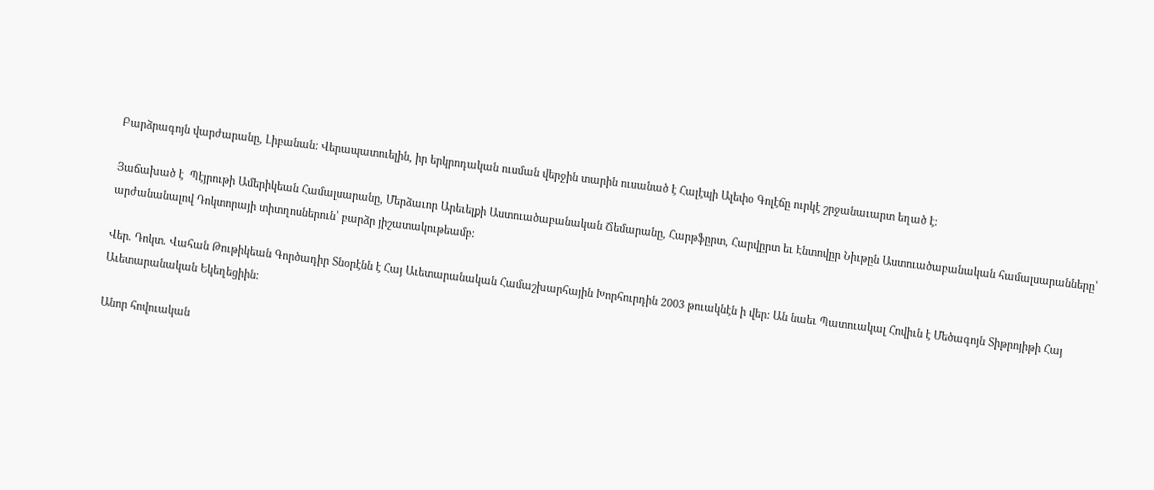Բարձրագոյն վարժարանը, Լիբանան: Վերապատուելին, իր երկրոդական ուսման վերջին տարին ուսանած է Հալէպի Ալեփօ Գոլէճը ուրկէ շրջանաւարտ եղած է:

Յաճախած է  Պէյրութի Ամերիկեան Համալսարանը, Մերձաւոր Արեւելքի Աստուածաբանական Ճեմարանը, Հարթֆըրտ, Հարվըրտ եւ Էնտովըր Նիւթըն Աստուածաբանական համալսարանները՝ արժանանալով Դոկտորայի տիտղոսներուն՝ բարձր յիշատակութեամբ:

Վեր. Դոկտ. Վահան Թութիկեան Գործադիր Տնօրէնն է Հայ Աւետարանական Համաշխարհային Խորհուրդին 2003 թուակնէն ի վեր: Ան նաեւ Պատուակալ Հովիւն է Մեծագոյն Տիթրոյիթի Հայ Աւետարանական Եկեղեցիին:

Անոր հովուական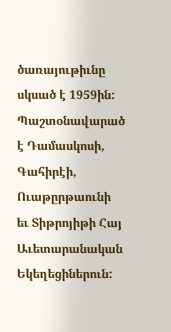ծառայութիւնը սկսած է 1959ին: Պաշտօնավարած է Դամասկոսի, Գահիրէի, Ուաթըրթաունի եւ Տիթրոյիթի Հայ Աւետարանական Եկեղեցիներուն: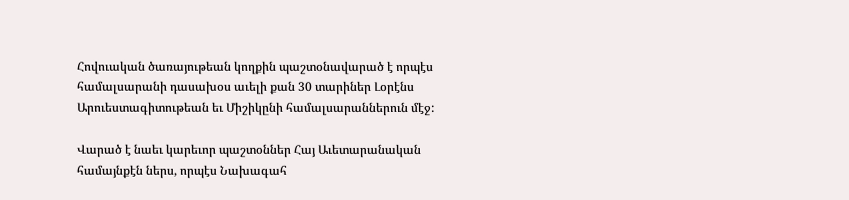Հովուական ծառայութեան կողքին պաշտօնավարած է որպէս համալսարանի դասախօս աւելի քան 30 տարիներ Լօրէնս Արուեստագիտութեան եւ Միշիկընի համալսարաններուն մէջ:

Վարած է նաեւ կարեւոր պաշտօններ Հայ Աւետարանական համայնքէն ներս, որպէս Նախագահ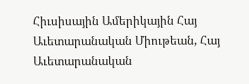Հիւսիսային Ամերիկային Հայ Աւետարանական Միութեան, Հայ Աւետարանական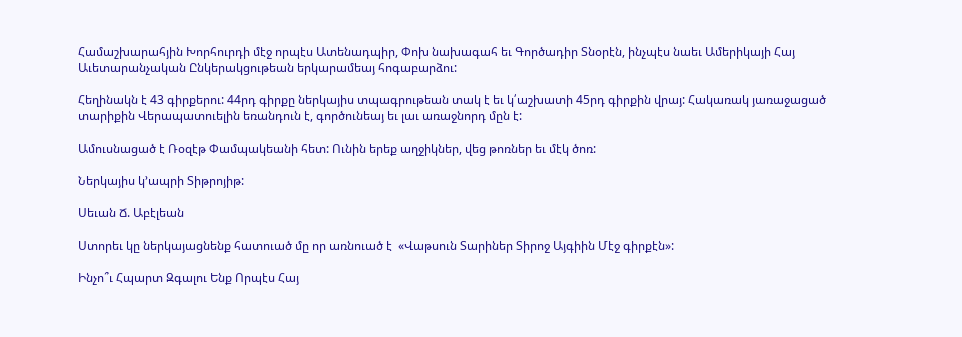Համաշխարահյին Խորհուրդի մէջ որպէս Ատենադպիր, Փոխ նախագահ եւ Գործադիր Տնօրէն, ինչպէս նաեւ Ամերիկայի Հայ Աւետարանչական Ընկերակցութեան երկարամեայ հոգաբարձու:

Հեղինակն է 43 գիրքերու: 44րդ գիրքը ներկայիս տպագրութեան տակ է եւ կ՛աշխատի 45րդ գիրքին վրայ: Հակառակ յառաջացած տարիքին Վերապատուելին եռանդուն է, գործունեայ եւ լաւ առաջնորդ մըն է:

Ամուսնացած է Ռօզէթ Փամպակեանի հետ: Ունին երեք աղջիկներ, վեց թոռներ եւ մէկ ծոռ:

Ներկայիս կ՚ապրի Տիթրոյիթ:

Սեւան Ճ. Աբէլեան

Ստորեւ կը ներկայացնենք հատուած մը որ առնուած է  «Վաթսուն Տարիներ Տիրոջ Այգիին Մէջ գիրքէն»:

Ինչո՞ւ Հպարտ Զգալու Ենք Որպէս Հայ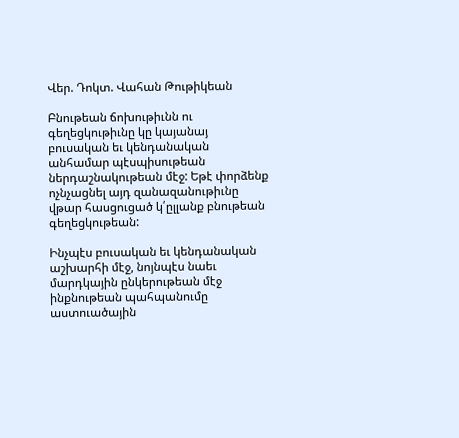Վեր. Դոկտ. Վահան Թութիկեան

Բնութեան ճոխութիւնն ու գեղեցկութիւնը կը կայանայ բուսական եւ կենդանական անհամար պէսպիսութեան ներդաշնակութեան մէջ: Եթէ փորձենք ոչնչացնել այդ զանազանութիւնը վթար հասցուցած կ՛ըլլանք բնութեան գեղեցկութեան:

Ինչպէս բուսական եւ կենդանական աշխարհի մէջ, նոյնպէս նաեւ մարդկային ընկերութեան մէջ ինքնութեան պահպանումը աստուածային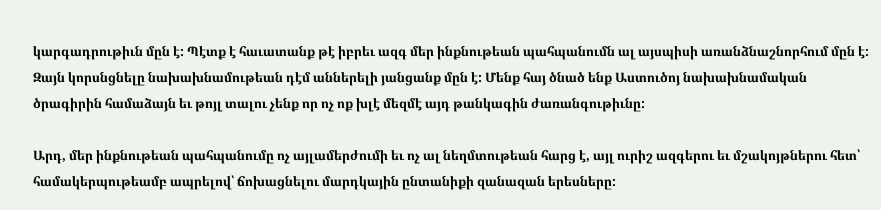կարգադրութիւն մըն է: Պէտք է հաւատանք թէ իբրեւ ազգ մեր ինքնութեան պահպանումն ալ այսպիսի առանձնաշնորհում մըն է: Զայն կորսնցնելը նախախնամութեան դէմ աններելի յանցանք մըն է: Մենք հայ ծնած ենք Աստուծոյ նախախնամական ծրագիրին համաձայն եւ թոյլ տալու չենք որ ոչ ոք խլէ մեզմէ այդ թանկագին ժառանգութիւնը:

Արդ, մեր ինքնութեան պահպանումը ոչ այլամերժումի եւ ոչ ալ նեղմտութեան հարց է, այլ ուրիշ ազգերու եւ մշակոյթներու հետ՝ համակերպութեամբ ապրելով՝ ճոխացնելու մարդկային ընտանիքի զանազան երեսները: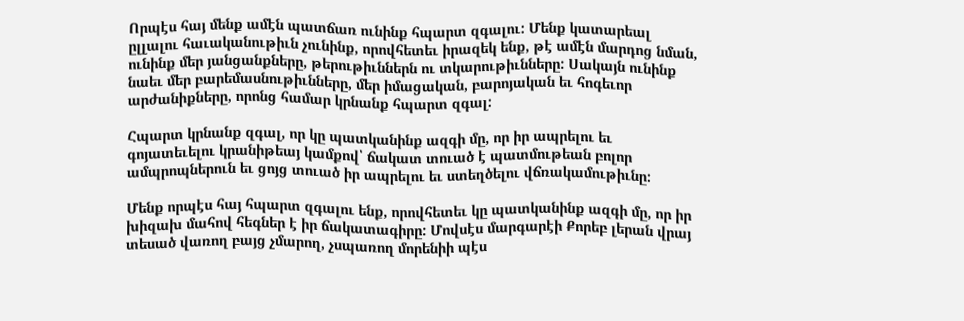Որպէս հայ մենք ամէն պատճառ ունինք հպարտ զգալու: Մենք կատարեալ ըլլալու հաւականութիւն չունինք, որովհետեւ իրազեկ ենք, թէ ամէն մարդոց նման, ունինք մեր յանցանքները, թերութիւններն ու տկարութիւնները: Սակայն ունինք նաեւ մեր բարեմասնութիւնները, մեր իմացական, բարոյական եւ հոգեւոր արժանիքները, որոնց համար կրնանք հպարտ զգալ:

Հպարտ կրնանք զգալ, որ կը պատկանինք ազգի մը, որ իր ապրելու եւ գոյատեւելու կրանիթեայ կամքով՝ ճակատ տուած է պատմութեան բոլոր ամպրոպներուն եւ ցոյց տուած իր ապրելու եւ ստեղծելու վճռակամութիւնը:

Մենք որպէս հայ հպարտ զգալու ենք, որովհետեւ կը պատկանինք ազգի մը, որ իր խիզախ մահով հեգներ է իր ճակատագիրը: Մովսէս մարգարէի Քորեբ լերան վրայ տեսած վառող բայց չմարող, չսպառող մորենիի պէս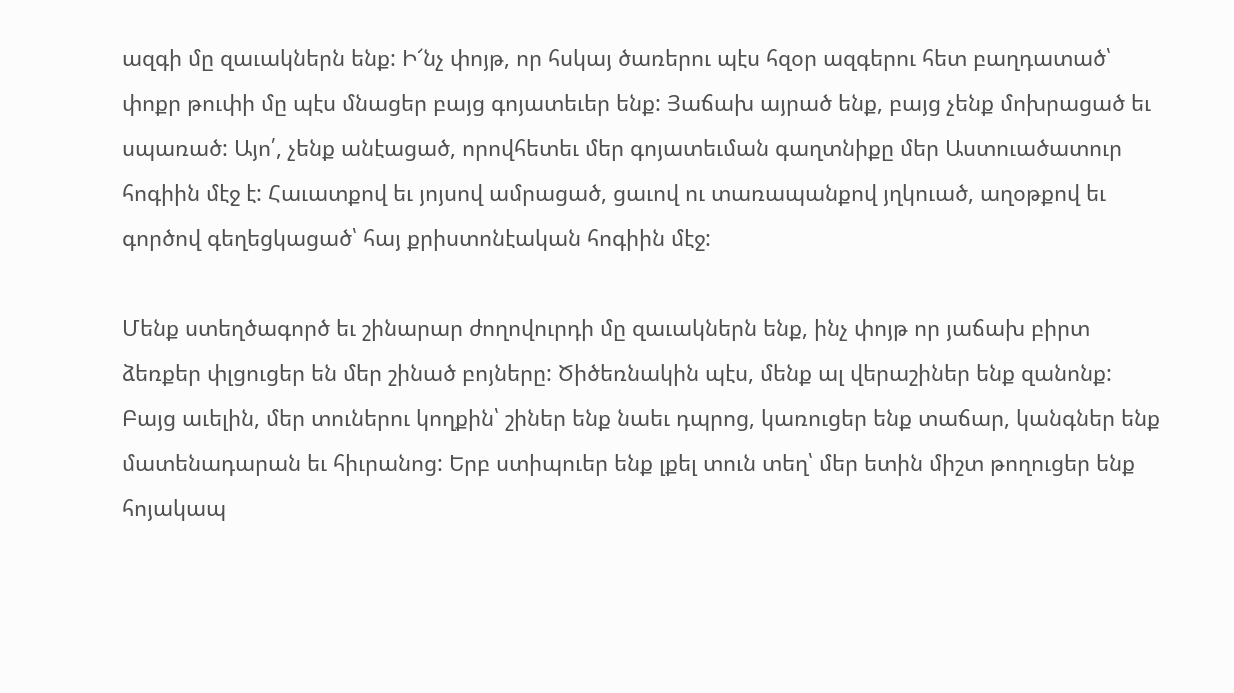ազգի մը զաւակներն ենք: Ի՜նչ փոյթ, որ հսկայ ծառերու պէս հզօր ազգերու հետ բաղդատած՝ փոքր թուփի մը պէս մնացեր բայց գոյատեւեր ենք: Յաճախ այրած ենք, բայց չենք մոխրացած եւ սպառած: Այո՛, չենք անէացած, որովհետեւ մեր գոյատեւման գաղտնիքը մեր Աստուածատուր հոգիին մէջ է: Հաւատքով եւ յոյսով ամրացած, ցաւով ու տառապանքով յղկուած, աղօթքով եւ գործով գեղեցկացած՝ հայ քրիստոնէական հոգիին մէջ:

Մենք ստեղծագործ եւ շինարար ժողովուրդի մը զաւակներն ենք, ինչ փոյթ որ յաճախ բիրտ ձեռքեր փլցուցեր են մեր շինած բոյները: Ծիծեռնակին պէս, մենք ալ վերաշիներ ենք զանոնք: Բայց աւելին, մեր տուներու կողքին՝ շիներ ենք նաեւ դպրոց, կառուցեր ենք տաճար, կանգներ ենք մատենադարան եւ հիւրանոց: Երբ ստիպուեր ենք լքել տուն տեղ՝ մեր ետին միշտ թողուցեր ենք հոյակապ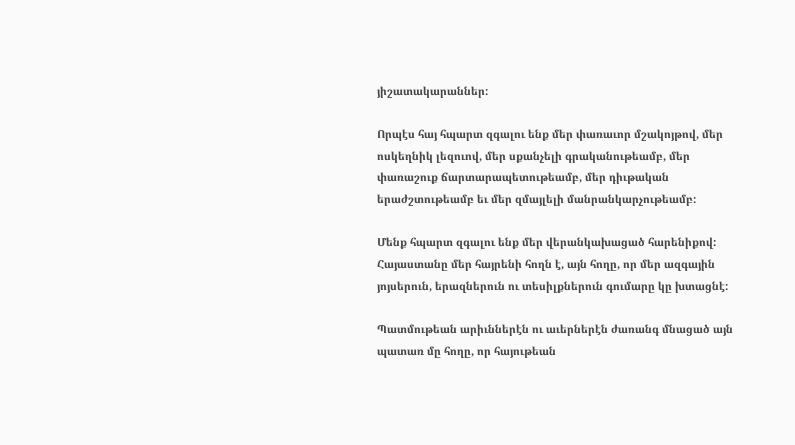յիշատակարաններ:

Որպէս հայ հպարտ զգալու ենք մեր փառաւոր մշակոյթով, մեր ոսկեղնիկ լեզուով, մեր սքանչելի գրականութեամբ, մեր փառաշուք ճարտարապետութեամբ, մեր դիւթական երաժշտութեամբ եւ մեր զմայլելի մանրանկարչութեամբ:

Մենք հպարտ զգալու ենք մեր վերանկախացած հարենիքով: Հայաստանը մեր հայրենի հողն է, այն հողը, որ մեր ազգային յոյսերուն, երազներուն ու տեսիլքներուն գումարը կը խտացնէ:

Պատմութեան արիւններէն ու աւերներէն ժառանգ մնացած այն պատառ մը հողը, որ հայութեան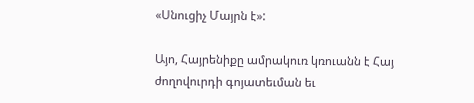«Սնուցիչ Մայրն է»:

Այո, Հայրենիքը ամրակուռ կռուանն է Հայ ժողովուրդի գոյատեւման եւ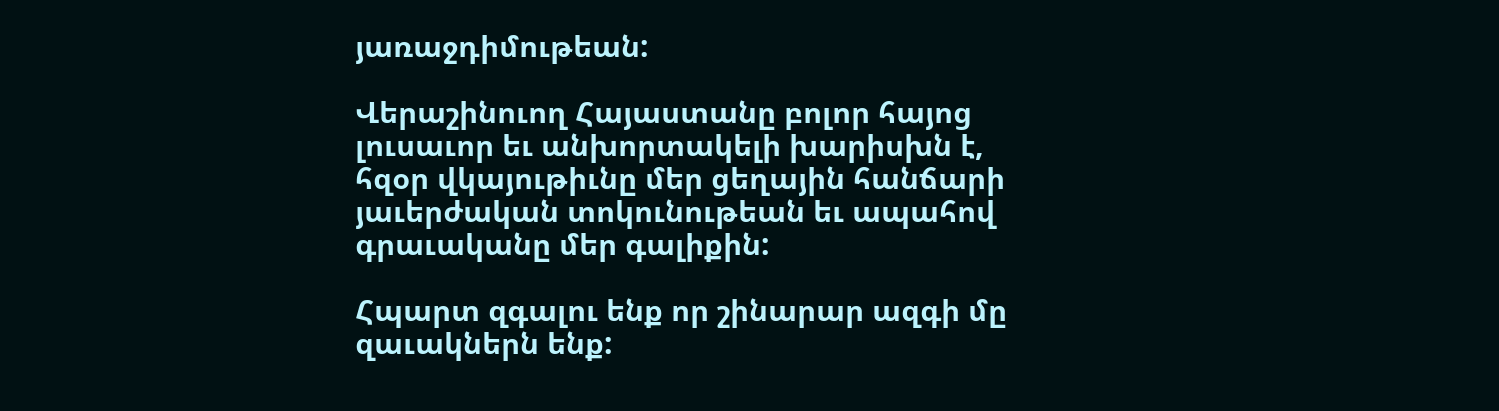յառաջդիմութեան:

Վերաշինուող Հայաստանը բոլոր հայոց լուսաւոր եւ անխորտակելի խարիսխն է, հզօր վկայութիւնը մեր ցեղային հանճարի յաւերժական տոկունութեան եւ ապահով գրաւականը մեր գալիքին:

Հպարտ զգալու ենք որ շինարար ազգի մը զաւակներն ենք: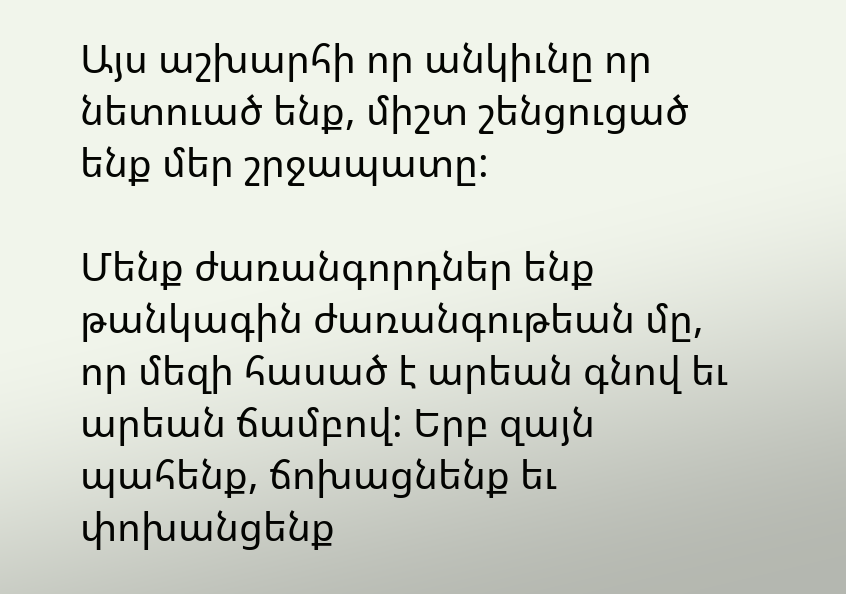Այս աշխարհի որ անկիւնը որ նետուած ենք, միշտ շենցուցած ենք մեր շրջապատը:

Մենք ժառանգորդներ ենք թանկագին ժառանգութեան մը, որ մեզի հասած է արեան գնով եւ արեան ճամբով: Երբ զայն պահենք, ճոխացնենք եւ փոխանցենք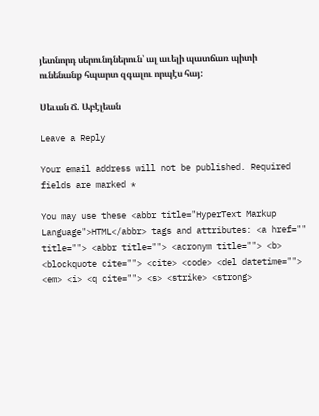յետնորդ սերունդներուն՝ ալ աւելի պատճառ պիտի ունենանք հպարտ զգալու որպէս հայ:

Սեւան Ճ. Աբէլեան

Leave a Reply

Your email address will not be published. Required fields are marked *

You may use these <abbr title="HyperText Markup Language">HTML</abbr> tags and attributes: <a href="" title=""> <abbr title=""> <acronym title=""> <b> <blockquote cite=""> <cite> <code> <del datetime=""> <em> <i> <q cite=""> <s> <strike> <strong>